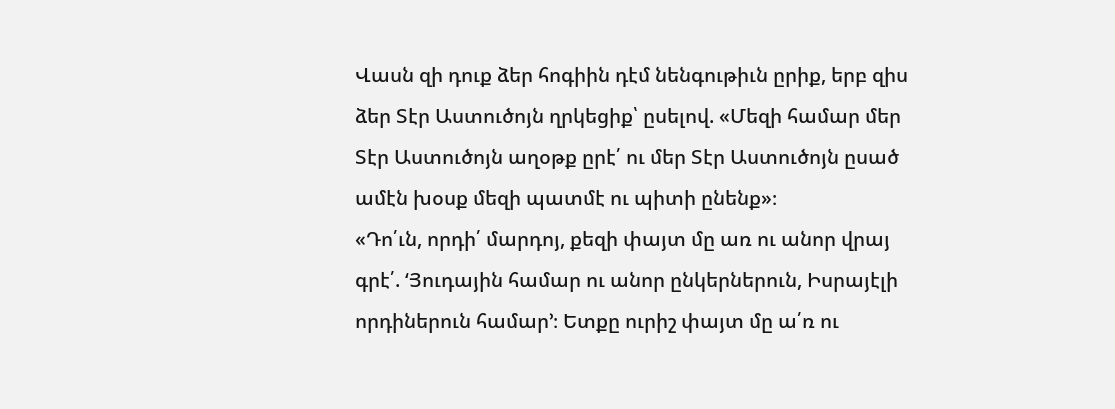Վասն զի դուք ձեր հոգիին դէմ նենգութիւն ըրիք, երբ զիս ձեր Տէր Աստուծոյն ղրկեցիք՝ ըսելով. «Մեզի համար մեր Տէր Աստուծոյն աղօթք ըրէ՛ ու մեր Տէր Աստուծոյն ըսած ամէն խօսք մեզի պատմէ ու պիտի ընենք»։
«Դո՛ւն, որդի՛ մարդոյ, քեզի փայտ մը առ ու անոր վրայ գրէ՛. ‘Յուդային համար ու անոր ընկերներուն, Իսրայէլի որդիներուն համար’։ Ետքը ուրիշ փայտ մը ա՛ռ ու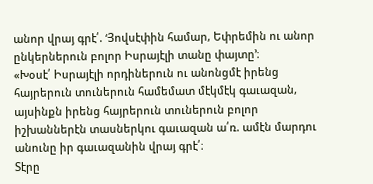անոր վրայ գրէ՛. ‘Յովսէփին համար, Եփրեմին ու անոր ընկերներուն բոլոր Իսրայէլի տանը փայտը’։
«Խօսէ՛ Իսրայէլի որդիներուն ու անոնցմէ իրենց հայրերուն տուներուն համեմատ մէկմէկ գաւազան, այսինքն իրենց հայրերուն տուներուն բոլոր իշխաններէն տասներկու գաւազան ա՛ռ. ամէն մարդու անունը իր գաւազանին վրայ գրէ՛։
Տէրը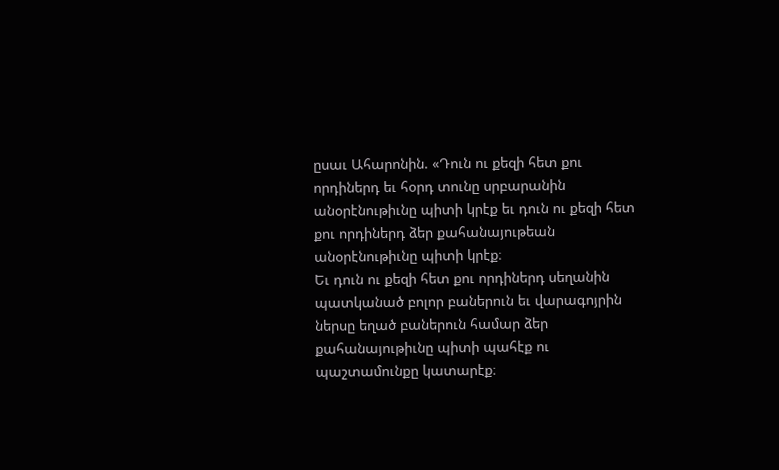ըսաւ Ահարոնին. «Դուն ու քեզի հետ քու որդիներդ եւ հօրդ տունը սրբարանին անօրէնութիւնը պիտի կրէք եւ դուն ու քեզի հետ քու որդիներդ ձեր քահանայութեան անօրէնութիւնը պիտի կրէք։
Եւ դուն ու քեզի հետ քու որդիներդ սեղանին պատկանած բոլոր բաներուն եւ վարագոյրին ներսը եղած բաներուն համար ձեր քահանայութիւնը պիտի պահէք ու պաշտամունքը կատարէք։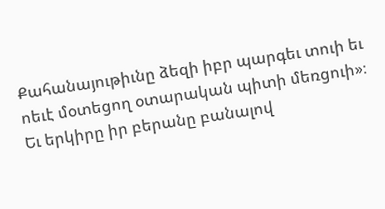Քահանայութիւնը ձեզի իբր պարգեւ տուի եւ ոեւէ մօտեցող օտարական պիտի մեռցուի»։
Եւ երկիրը իր բերանը բանալով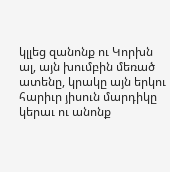կլլեց զանոնք ու Կորխն ալ, այն խումբին մեռած ատենը, կրակը այն երկու հարիւր յիսուն մարդիկը կերաւ ու անոնք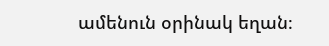ամենուն օրինակ եղան։